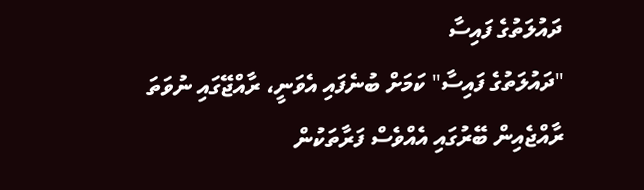ދައުލަތުގެ ފައިސާ
"ދައުލަތުގެ ފައިސާ" ކަމަށް ބުނެފައި އެވަނީ، ރާއްޖޭގައި ނުވަތަ ރާއްޖެއިން ބޭރުގައި އެއްވެސް ފަރާތަކުން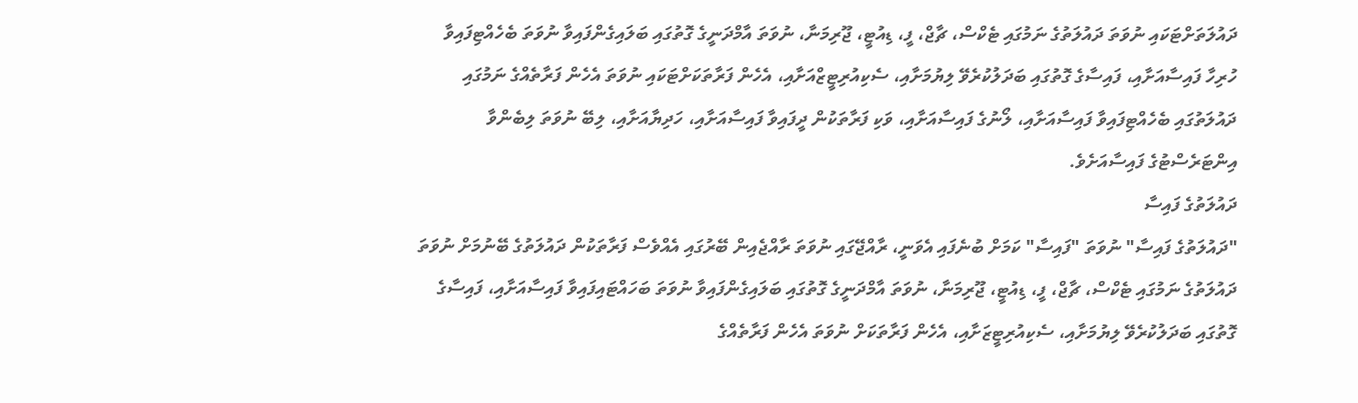ދައުލަތަށްޓަކައި ނުވަތަ ދައުލަތުގެ ނަމުގައި ޓެކްސް، ޗާޖް، ފީ، ޑިއުޓީ، ޖޫރިމަނާ، ނުވަތަ އާމްދަނީގެ ގޮތުގައި ބަލައިގެންފައިވާ ނުވަތަ ބެހެއްޓިފައިވާ ހުރިހާ ފައިސާއަށާއި، ފައިސާގެ ގޮތުގައި ބަދަލުކުރެވޭ ލިޔުމަށާއި، ސެކިއުރިޓީޒްއަށާއި، އެހެން ފަރާތަކަށްޓަކައި ނުވަތަ އެހެން ފަރާތެއްގެ ނަމުގައި ދައުލަތުގައި ބެހެއްޓިފައިވާ ފައިސާއަށާއި، ލޯނުގެ ފައިސާއަށާއި، ވަކި ފަރާތަކުން ދީފައިވާ ފައިސާއަށާއި، ހަދިޔާއަށާއި، ލިބޭ ނުވަތަ ލިބެންވާ އިންޓަރެސްޓުގެ ފައިސާއަށެވެ.
ދައުލަތުގެ ފައިސާ
"ދައުލަތުގެ ފައިސާ" ނުވަތަ "ފައިސާ" ކަމަށް ބުނެފައި އެވަނީ، ރާއްޖޭގައި ނުވަތަ ރާއްޖެއިން ބޭރުގައި އެއްވެސް ފަރާތަކުން ދައުލަތުގެ ބޭނުމަށް ނުވަތަ ދައުލަތުގެ ނަމުގައި ޓެކްސް، ޗާޖް، ފީ، ޑިއުޓީ، ޖޫރިމަނާ، ނުވަތަ އާމްދަނީގެ ގޮތުގައި ބަލައިގެންފައިވާ ނުވަތަ ބަހައްޓައިފައިވާ ފައިސާއަށާއި، ފައިސާގެ ގޮތުގައި ބަދަލުކުރެވޭ ލިޔުމަށާއި، ސެކިއުރިޓީޒަށާއި، އެހެން ފަރާތަކަށް ނުވަތަ އެހެން ފަރާތެއްގެ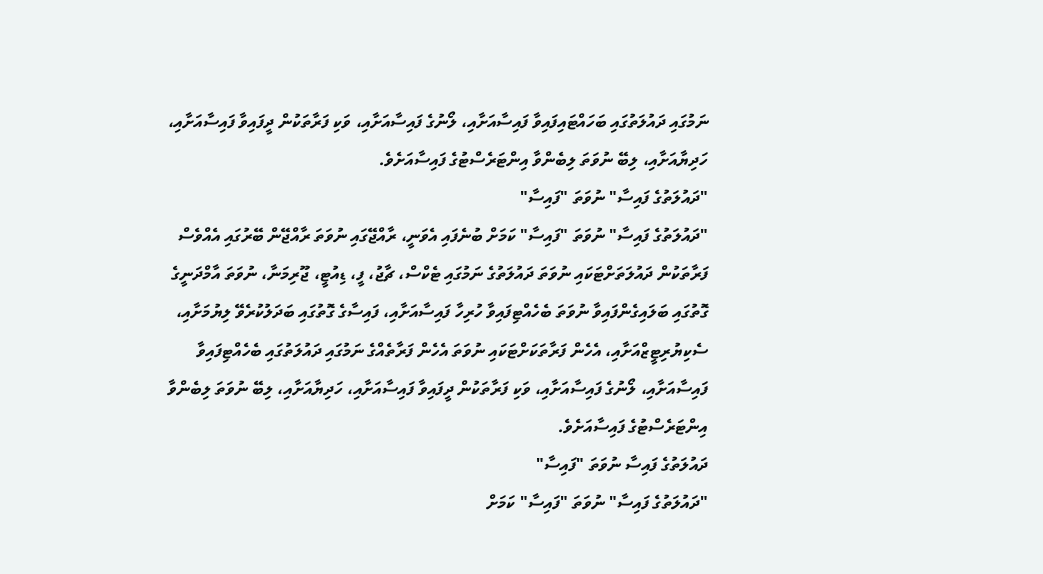ނަމުގައި ދައުލަތުގައި ބަހައްޓައިފައިވާ ފައިސާއަށާއި، ލޯނުގެ ފައިސާއަށާއި، ވަކި ފަރާތަކުން ދީފައިވާ ފައިސާއަށާއި، ހަދިޔާއަށާއި، ލިބޭ ނުވަތަ ލިބެންވާ އިންޓަރެސްޓުގެ ފައިސާއަށެވެ.
"ދައުލަތުގެ ފައިސާ" ނުވަތަ "ފައިސާ"
"ދައުލަތުގެ ފައިސާ" ނުވަތަ "ފައިސާ" ކަމަށް ބުނެފައި އެވަނީ، ރާއްޖޭގައި ނުވަތަ ރާއްޖޭން ބޭރުގައި އެއްވެސް ފަރާތަކުން ދައުލަތަށްޓަކައި ނުވަތަ ދައުލަތުގެ ނަމުގައި ޓެކްސް، ޗާޖު، ފީ، ޑިއުޓީ، ޖޫރިމަނާ، ނުވަތަ އާމްދަނީގެ ގޮތުގައި ބަލައިގެންފައިވާ ނުވަތަ ބެހެއްޓިފައިވާ ހުރިހާ ފައިސާއަށާއި، ފައިސާގެ ގޮތުގައި ބަދަލުކުރެވޭ ލިޔުމަށާއި، ސެކިޔުރިޓީޒްއަށާއި، އެހެން ފަރާތަކަށްޓަކައި ނުވަތަ އެހެން ފަރާތެއްގެ ނަމުގައި ދައުލަތުގައި ބެހެއްޓިފައިވާ ފައިސާއަށާއި، ލޯނުގެ ފައިސާއަށާއި، ވަކި ފަރާތަކުން ދީފައިވާ ފައިސާއަށާއި، ހަދިޔާއަށާއި، ލިބޭ ނުވަތަ ލިބެންވާ އިންޓަރެސްޓުގެ ފައިސާއަށެވެ.
ދައުލަތުގެ ފައިސާ ނުވަތަ "ފައިސާ"
"ދައުލަތުގެ ފައިސާ" ނުވަތަ "ފައިސާ" ކަމަށް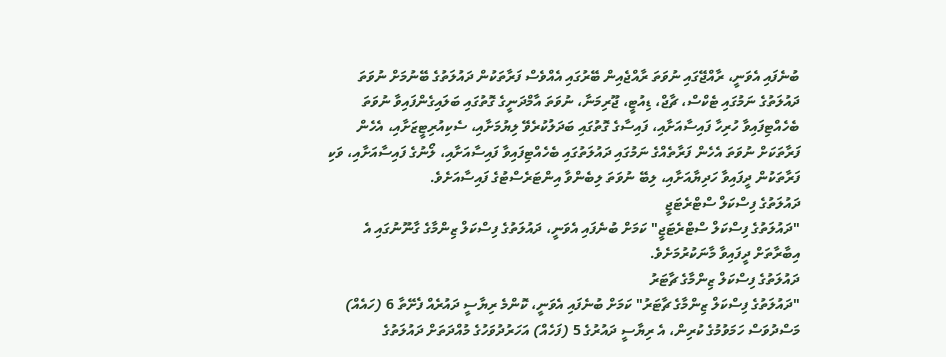ބުނެފައި އެވަނީ، ރާއްޖޭގައި ނުވަތަ ރާއްޖެއިން ބޭރުގައި އެއްވެސް ފަރާތަކުން ދައުލަތުގެ ބޭނުމަށް ނުވަތަ ދައުލަތުގެ ނަމުގައި ޓެކްސް، ޗާޖް، ޑިއުޓީ، ޖޫރިމަނާ، ނުވަތަ އާމްދަނީގެ ގޮތުގައި ބަލައިގެންފައިވާ ނުވަތަ ބެހެއްޓިފައިވާ ހުރިހާ ފައިސާއަށާއި، ފައިސާގެ ގޮތުގައި ބަދަލުކުރެވޭ ލިޔުމަށާއި، ސެކިއުރިޓީޒަށާއި، އެހެން ފަރާތަކަށް ނުވަތަ އެހެން ފަރާތެއްގެ ނަމުގައި ދައުލަތުގައި ބެހެއްޓިފައިވާ ފައިސާއަށާއި، ލޯނުގެ ފައިސާއަށާއި، ވަކި ފަރާތަކުން ދީފައިވާ ހަދިޔާއަށާއި، ލިބޭ ނުވަތަ ލިބެންވާ އިންޓަރެސްޓުގެ ފައިސާއަށެވެ.
ދައުލަތުގެ ފިސްކަލް ސްޓްރެޓަޖީ
"ދައުލަތުގެ ފިސްކަލް ސްޓްރެޓަޖީ" ކަމަށް ބުނެފައި އެވަނީ، ދައުލަތުގެ ފިސްކަލް ޒިންމާގެ ގާނޫނުގައި އެ އިބާރާތަށް ދީފައިވާ މާނަކުރުމަށެވެ.
ދައުލަތުގެ ފިސްކަލް ޒިންމާގެ ޗާޓަރު
"ދައުލަތުގެ ފިސްކަލް ޒިންމާގެ ޗާޓަރު" ކަމަށް ބުނެފައި އެވަނީ، ކޮންމެ ރިޔާސީ ދައުރެއް ފެށޭތާ 6 (ހައެއް) މަސްދުވަސް ހަމަވުމުގެ ކުރިން، އެ ރިޔާސީ ދައުރުގެ 5 (ފަހެއް) އަހަރުދުވަހުގެ މުއްދަތަށް ދައުލަތުގެ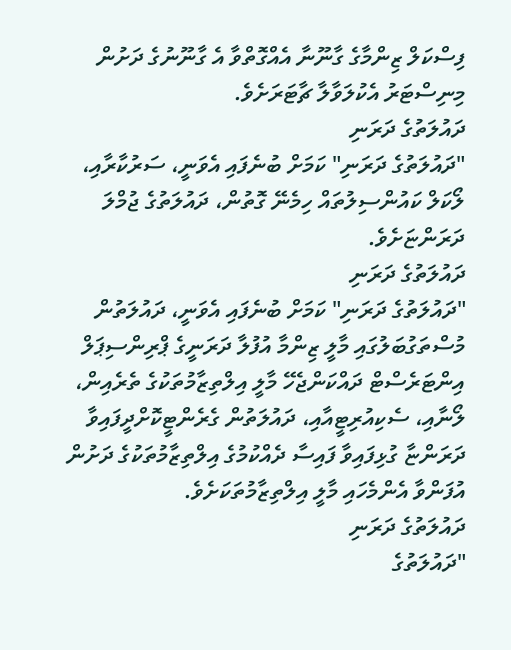ފިސްކަލް ޒިންމާގެ ގާނޫނާ އެއްގޮތްވާ އެ ގާނޫނުގެ ދަށުން މިނިސްޓަރު އެކުލަވާލާ ޗާޓަރަށެވެ.
ދައުލަތުގެ ދަރަނި
"ދައުލަތުގެ ދަރަނި" ކަމަށް ބުނެފައި އެވަނީ، ސަރުކާރާއި، ލޯކަލް ކައުންސިލުތައް ހިމެނޭ ގޮތުން، ދައުލަތުގެ ޖުމްލަ ދަރަންޏަށެވެ.
ދައުލަތުގެ ދަރަނި
"ދައުލަތުގެ ދަރަނި" ކަމަށް ބުނެފައި އެވަނީ، ދައުލަތުން މުސްތަގުބަލުގައި މާލީ ޒިންމާ އުފުލާ ދަރަނީގެ ޕްރިންސިޕަލް އިންޓަރެސްޓް ދައްކަންޖެހޭ މާލީ އިލްތިޒާމުތަކުގެ ތެރެއިން، ލޯނާއި، ސެކިއުރިޓީއާއި، ދައުލަތުން ގެރެންޓީކޮށްދީފައިވާ ދަރަންޏާ ގުޅިފައިވާ ފައިސާ ދެއްކުމުގެ އިލްތިޒާމުތަކުގެ ދަށުން އުފަންވާ އެންމެހައި މާލީ އިލްތިޒާމުތަކަށެވެ.
ދައުލަތުގެ ދަރަނި
"ދައުލަތުގެ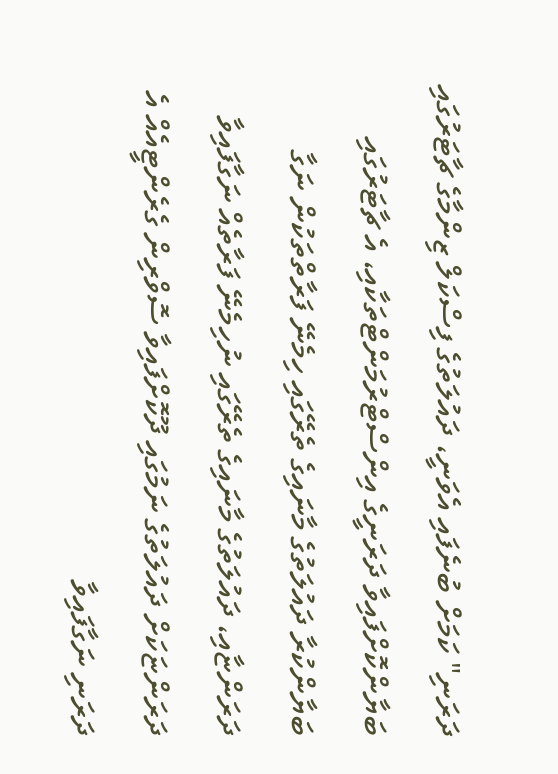ދަރަނި" ކަމަށް ބުނެފައި އެވަނީ، ދައުލަތުގެ ފިސްކަލް ޒިންމާގެ ޗާޓަރުގައި ބަޔާންކޮށްފައިވާ ދަރަނީގެ އިންސްޓްރުމަންޓްތަކާއި، އެ ޗާޓަރުގައި ބަޔާންކުރާ ދައުލަތުގެ މާނައިގެ ތެރޭގައި ހިމެނޭ ފަރާތްތަކުން ނަގާ ދަރަންޏާއި، ދައުލަތުގެ މާނައިގެ ތެރޭގައި ނުހިމެނޭ ފަރާތެއް ނަގާފައިވާ ދަރަންޏަކަށް ދައުލަތުގެ ނަމުގައި ދޫކޮށްފައިވާ ސޮވްރިން ގެރެންޓީއެއް އެ ދަރަނި ނަގާފައިވާ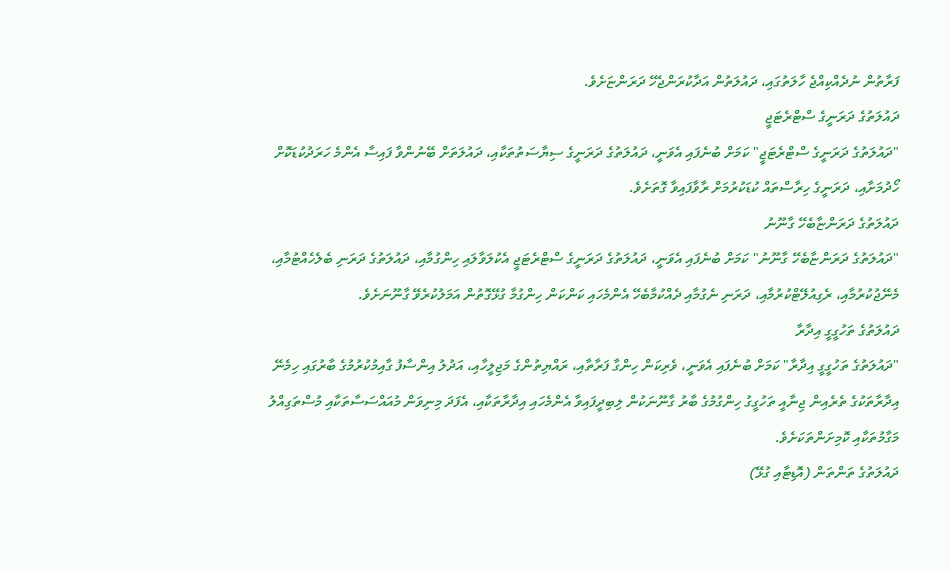ފަރާތުން ނުދެއްކިއްޖެ ހާލަތުގައި، ދައުލަތުން އަދާކުރަންޖެހޭ ދަރަންޏަށެވެ.
ދައުލަތުގެ ދަރަނީގެ ސްޓްރެޓަޖީ
"ދައުލަތުގެ ދަރަނީގެ ސްޓްރެޓަޖީ" ކަމަށް ބުނެފައި އެވަނީ، ދައުލަތުގެ ދަރަނީގެ ސިޔާސަތުތަކާއި، ދައުލަތަށް ބޭނުންވާ ފައިސާ އެންމެ ހަރަދުކުޑަކޮށް ހޯދުމަށާއި، ދަރަނީގެ ހިރާސްތައް ކުޑަކުރުމަށް ރާވާފައިވާ ގޮތަށެވެ.
ދައުލަތުގެ ދަރަންޏާބެހޭ ގާނޫނު
"ދައުލަތުގެ ދަރަންޏާބެހޭ ގާނޫނު" ކަމަށް ބުނެފައި އެވަނީ، ދައުލަތުގެ ދަރަނީގެ ސްޓްރެޓަޖީ އެކުލަވާލައި ހިންގުމާއި، ދައުލަތުގެ ދަރަނި ބެލެހެއްޓުމާއި، މެނޭޖުކުރުމާއި، ރެގިއުލޭޓްކުރުމާއި، ދަރަނި ނެގުމާއި ދެއްކުމާބެހޭ އެންމެހައި ކަންކަން ހިންގުމާ ގުޅޭގޮތުން އަމަލުކުރެވޭ ގާނޫނަށެވެ.
ދައުލަތުގެ ތަހުގީގީ އިދާރާ
"ދައުލަތުގެ ތަހުގީގީ އިދާރާ" ކަމަށް ބުނެފައި އެވަނީ، ވެރިކަން ހިންގާ ފަރާތާއި، ރައްޔިތުންގެ މަޖިލީހާއި، އަދުލު އިންސާފު ގާއިމުކުރުމުގެ ބާރުގައި ހިމެނޭ އިދާރާތަކުގެ ތެރެއިން ޖިނާއީ ތަހުގީގު ހިންގުމުގެ ބާރު ގާނޫނަކުން ލިބިދީފައިވާ އެންމެހައި އިދާރާތަކާއި، އެފަދަ މިނިވަން މުއައްސަސާތަކާއި މުސްތަގިއްލު މަގާމުތަކާއި ކޮމިށަންތަކަށެވެ.
ދައުލަތުގެ ތަންތަން (އޮޑިޓާއި ގުޅޭ)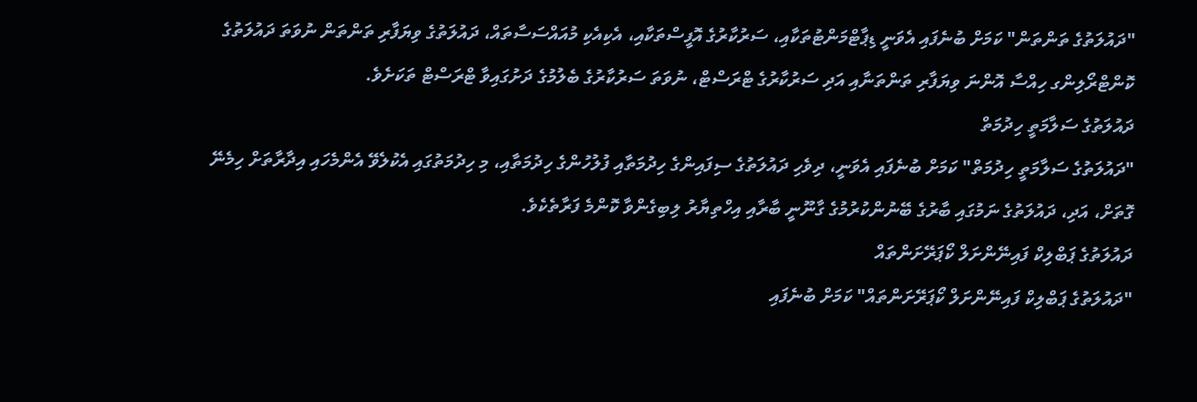"ދައުލަތުގެ ތަންތަން" ކަމަށް ބުނެފައި އެވަނީ ޑިޕާޓްމަންޓުތަކާއި، ސަރުކާރުގެ އޮފީސްތަކާއި، އެކިއެކި މުއައްސަސާތައް، ދައުލަތުގެ ވިޔަފާރި ތަންތަން ނުވަތަ ދައުލަތުގެ ކޮންޓްރޯލިންގ ހިއްސާ އޮންނަ ވިޔަފާރި ތަންތަނާއި އަދި ސަރުކާރުގެ ޓްރަސްޓް، ނުވަތަ ސަރުކާރުގެ ބެލުމުގެ ދަށުގައިވާ ޓްރަސްޓް ތަކަށެވެ.
ދައުލަތުގެ ސަލާމަތީ ހިދުމަތް
"ދައުލަތުގެ ސަލާމަތީ ހިދުމަތް" ކަމަށް ބުނެފައި އެވަނީ، ދިވެހި ދައުލަތުގެ ސިފައިންގެ ހިދުމަތާއި ފުލުހުންގެ ހިދުމަތާއި، މި ހިދުމަތުގައި އެކުލެވޭ އެންމެހައި އިދާރާތަށް ހިމެނޭ ގޮތަށް، އަދި، ދައުލަތުގެ ނަމުގައި ބާރުގެ ބޭނުންކުރުމުގެ ގާނޫނީ ބާރާއި އިހްތިޔާރު ލިބިގެންވާ ކޮންމެ ފަރާތެކެވެ.
ދައުލަތުގެ ޕަބްލިކް ފައިނޭންށަލް ކޯޕަރޭށަންތައް
"ދައުލަތުގެ ޕަބްލިކް ފައިނޭންށަލް ކޯޕަރޭށަންތައް" ކަމަށް ބުނެފައި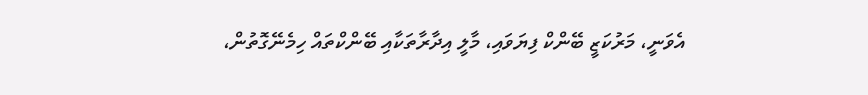އެވަނީ، މަރުކަޒީ ބޭންކް ފިޔަވައި، މާލީ އިދާރާތަކާއި ބޭންކްތައް ހިމެނޭގޮތުން،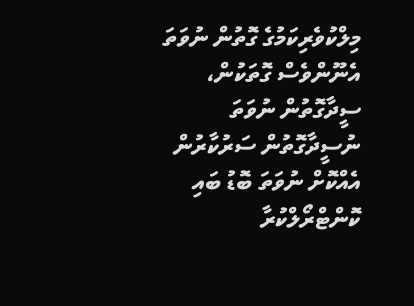މިލްކުވެރިކަމުގެ ގޮތުން ނުވަތަ އެނޫންވެސް ގޮތަކުން، ސީދާގޮތުން ނުވަތަ ނުސީދާގޮތުން ސަރުކާރުން އެއްކޮށް ނުވަތަ ބޮޑު ބައި ކޮންޓްރޯލްކުރާ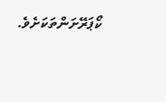ކޯޕަރޭށަންތަކަށެވެ.